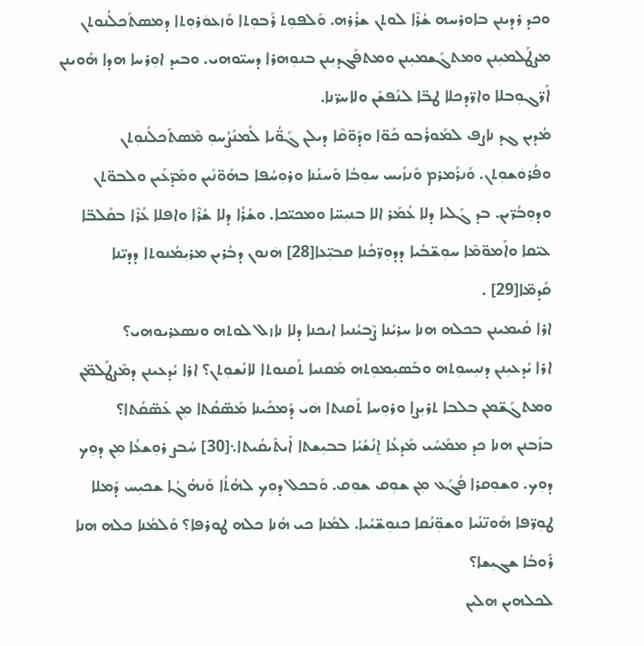ܘܟܕ ܪܕܝܢܢ ܒܐܘܪܚܗ ܫܳܪܶܐ ܠܘܬܢ ܫܪܳܪܗ. ܘܰܠܦܘܼܬ ܪܰܒܘܼܬܐ ܘܰܙܥܘܿܪܘܼܬܐ ܕܡܣܬܰܟܠܳܢܘܬܢ ܡܨܛܰܠܡܝܼܢܢ ܘܡܬܓܰܫܡܝܼܢܢ ܘܡܬܦܰܓܕܝܼܢܢ ܒܢܘܼܗܪܐ ܕܚܝ̈ܘܗܝ. ܘܒܝܕ ܐܘܼܪܚܐ ܗܕܐ ܗܳܘܝܢܢ ܐܰܪ̈ܓܘܼܒܠܐ ܘܐܪ̈ܕܟܠܐ ܛܒ̈ܐ ܠܢܰܦܫܰܢ ܘܠܐܚܪ̈ܢܐ.
ܡܳܕܝܢ ܓܕ ܢܐܨܦ ܠܡܰܘܪܳܒܘ ܟܰܘ̈ܐ ܘܕܰܘ̈ܩܶܐ ܕܝܠܢ ܓܰܘ̈ܳܝܐ ܠܰܡܢܰܨܳܚܘܼ ܡܶܣܬܰܟܠܳܢܘܼܬܢ ܘܦܳܪܘܿܫܘܼܬܢ. ܘܰܢܪܰܡܪܡ ܘܰܢܙܰܝܚ ܚܘܼܒܳܐ ܘܰܚܢܳܢܐ ܘܪܘܼܚܳܦܐ ܒܗܰܘ̈ܢܰܝܢ ܘܡܰܕ̈ܥܰܝܢ ܘܠܒܘ̈ܬܢ ܘܕܘܼܒܳܪ̈ܝܢ. ܒܕ ܓܰܠܝܐ ܕܠܐ ܥܳܡܰܪ ܐܠܐ ܒܢܝܼܚ̈ܐ ܘܡܟܝ̈ܟܐ. ܘܫܳܪܳܐ ܕܠܐ ܫܳܪܶܐ ܘܐܦܠܐ ܥܳܪܶܐ ܒܩܰܠܒ̈ܐ ܥܝ̈ܩܐ ܘܐܰܡܘ̈ܡܶܐ ܚܘܼܫ̈ܒܳܝܐ ܕܕܘܼܪ̈ܟܳܢܐ ܩܒܝܼ̈ܥܐ[28] ܗܿܢܘܢ ܕܒܳܪܝܢ ܡܪܝܼܡܳܢܘܬܐ ܕܕܝ̈ܢܐ ܩܰܕܡ̈ܐ[29] .
ܐܪܐ ܩܳܝܡܝܢܢ ܒܟܠܗ ܗܢܐ ܚܪܝܳܢܐ ܨܶܒܝܳܢܝܐ ܐܝܟܢܐ ܕܠܐ ܢܐܙܠ ܠܘܬܗ ܘܢܣܥܪܝܘܗܝ؟
ܐܪܐ ܝܳܕܥܝܼܢܢ ܕܢܝܼܚܘܼܬܗ ܘܒܰܣܝܼܡܘܼܬܗ ܡܰܩܢܝܐ ܬܰܩܢܘܬܐ ܠܐܢܳܫܘܼܬܢ؟ ܐܪܐ ܝܳܕܥܝܢܢ ܕܡܶܨܛܰܠܡ̈ܢ ܘܡܬܓܰܫ̈ܡܢ ܒܠܒܐ ܬܪܝܼܨܐ ܘܪܘܼܚܐ ܬܰܩܢܬܐ ܗܿܝ ܕܰܡܟܰܝܢܐ ܡܰܣ̈ܩܳܬܐ ܡܼܢ ܥܰܣ̈ܩܳܬܐ؟
ܒܙܰܒܢܢ ܗܢܐ ܟܕ ܡܡܰܚܰܝ ܡܰܕܥܳܐ ܐ̱ܢܳܫܳܝܳܐ ܒܒܝܼܫܬܐ ܐܺܝܬܺܝܩܳܝܬܐ܆[30] ܚܳܒܨ ܪܘܼܫܥܳܐ ܡܼܢ ܕܘܼܟ ܕܘܼܟ. ܘܫܘܼܩܪܐ ܦܳܓܰܥ ܡܼܢ ܫܘܼܩ ܫܘܼܩ. ܘܰܒܟܠ ܕܘܼܟ ܠܗܳܬܳܐ ܘܰܢܗܳܓܳܐ ܫܟܝܼܚ ܕܰܡܠܐ ܛܘܼܪ̈ܦܐ ܗܰܘܢ̈ܢܳܝܐ ܘܫܘܼ̈ܢܳܩܐ ܟܢܘܼܫ̈ܝܳܝܐ. ܠܡܳܢܐ ܟܝ ܗܳܢܐ ܟܠܗ ܛܘܪܦܐ؟ ܘܰܠܡܳܢܐ ܟܠܗ ܗܢܐ ܪܰܘܒܳܐ ܫܓܝܼܫܐ؟
ܠܟܠܗܝܢ ܗܠܝܢ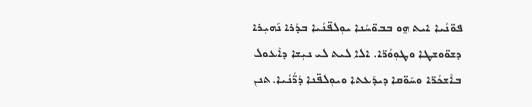ܦܘ̈ܢܳܝܐ ܐܝܬ ܗ̱ܘ ܒܒܘ̈ܚܳܢܐ ܝܘܼܠܦ̈ܢܳܝܐ ܒܕܳܪܐ ܢܰܗܝܼܪܐ ܕܫܘ̈ܘܫܛܐ ܘܛܘܼܘܳܪ̈ܐ. ܐܠܐ ܠܝܬ ܠܝ ܢܝܼܫܐ ܕܐܶܥܘܠ ܒܐܶܫܟܳܪ̈ܐ ܘܚܰܘ̈ܩܐ ܕܝܕܰܥܬܐ ܘܝܘܼܠܦ̈ܢܐ ܕܳܪ̈ܳܢܳܝܐ. ܬܢܢ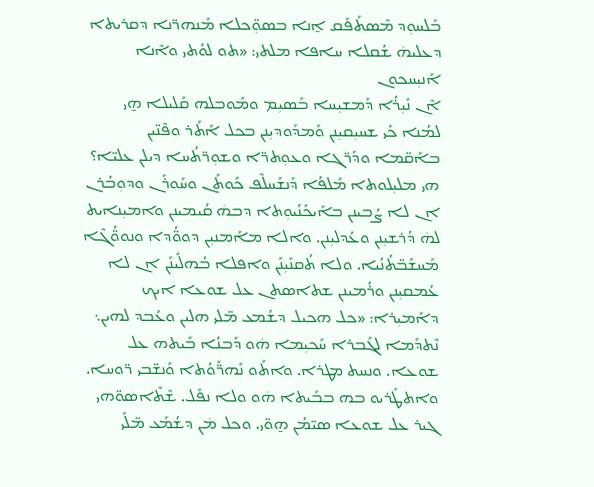ܒܰܠܚܘܼܕ ܡܶܣܬܰܦܰܩ ܐ̱ܢܐ ܒܣܘܼ̈ܟܠܐ ܡܰܢܗܪ̈ܢܐ ܕܩܪܝܬܐ ܕܥܠܝܗܿ ܫܳܩܠܐ ܚܐܦܐ ܡܠܬܝ: «ܬܘ ܠܘܳܬܝ ܘܐܶܢܐ ܐܰܢܝܼܚܟܘܢ
ܐܶܢ ܢܺܝܼܪܳܐ ܕܰܡܫܝܼܚܐ ܒܰܣܝܼܡ ܘܡܰܘܒܠܗ ܩܰܠܝܠܐ ܗ̱ܝ ܠܡܳܢܐ ܟܰܝ ܫܚܝܼܩܝܼܢܢ ܘܰܡܕܰܘܕܝܼܢܢ ܒܟܠ ܐܰܬܰܪ ܘܦܶܢ̈ܝܢ ܒܐܰܩ̈ܡܐ ܘܕܰܪ̈ܓܐ ܘܥܘܼܬܪ̈ܐ ܘܫܘܼܪ̈ܬܳܚܐ ܕܝܠܢ ܥܠܝ̈ܐ؟
ܗܝ ܡܠܝܼܠܘܬܐ ܡܰܠܦܳܐ ܕܰܢܫܰܚܠܶܦ ܟܰܘܬܰܢ ܘܚܰܘܪܰܢ ܘܕܘܼܒܳܪܢ ܐܢ ܠܐ ܨܳܒܝܢܢ ܒܐܰܝܟܰܢܳܝܘܼܬܐ ܕܒܗܿ ܩܳܝܡܝܢܢ ܘܐܡܝܼܢܐܝܬ ܠܗܿ ܕܳܪܫܝܼܢܢ ܘܥܳܕܠܝܼܢܢ. ܘܐܠܐ ܡܐܰܡܢܝܼܢ ܕܘܘ̈ܳܕܐ ܘܢܘܘ̈ܳܓܶܐ ܡܰܚܫܰܒ̈ܬܳܢܳܝܐ. ܘܠܐ ܬܳܩܢܺܝܼܢܰܢ ܘܐܦܠܐ ܒܳܗܠܺܝܢܰܢ ܐܢ ܠܐ ܥܳܡܩܝܼܢܢ ܘܪܳܡܝܢܢ ܫܬܐܣܬܢ ܥܠ ܫܘܥܐ ܐܝܟ ܕܐܰܡܝܼܪܐ: «ܟܠ ܗܟܝܠ ܕܫܳܡܥ ܡ̈ܠܝ ܗܠܝܢ ܘܥܳܒܕ ܠܗܝܢ܆ ܢܶܬܕܰܡܐ ܠܓܰܒܪܐ ܚܰܟܝܼܡܐ ܗܿܘ ܕܰܒܢܳܐ ܒܰܝܬܗ ܥܠ ܫܘܥܐ. ܘܢܚܬ ܡܛܪܐ. ܘܐܬܰܘ ܢܰܗܪ̈ܰܘܳܬܐ ܘܰܢܫ̈ܒܝ ܪ̈ܘܚܐ. ܘܐܬܛܰܪܝܘ ܒܗ ܒܒܰܝܬܐ ܗܿܘ ܘܠܐ ܢܦܰܠ. ܫܶܬܶܐܣܘ̈ܗܝ ܓܝܪ ܥܠ ܫܘܥܐ ܣܝ̈ܡܳܢ ܗ̱ܘ̈ܝ. ܘܟܠ ܡܿܢ ܕܫܳܡܰܥ ܡ̈ܠܰܝ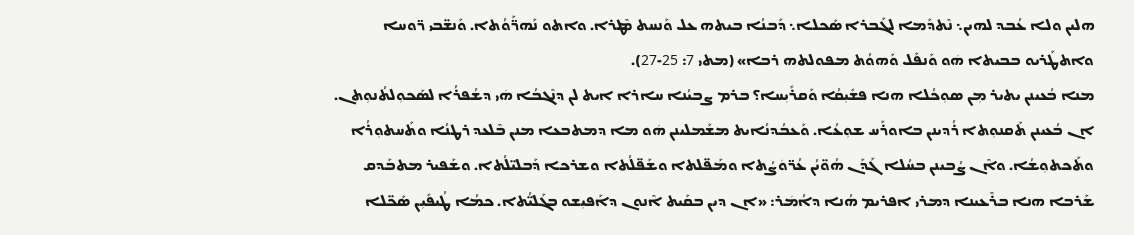ܗܠܝܢ ܘܠܐ ܥܳܒܕ ܠܗܝܢ܆ ܢܶܬܕܰܡܐ ܠܓܰܒܪܐ ܣܰܟܠܐ܆ ܕܰܒܢܳܐ ܒܝܬܗ ܥܠ ܘܰܢܚܬ ܡܶܛܪܐ. ܘܐܬܘ ܢܰܗܪ̈ܰܘܳܬܐ. ܘܰܢܫ̈ܒܝ ܪ̈ܘܚܐ ܘܐܬܛܰܪܝܘ ܒܒܝܬܐ ܗܿܘ ܘܰܢܦܰܠ ܘܰܗܘܳܬ ܡܦܘܠܬܗ ܪܒܐ» (ܡܬܝ 7: 25-27).
ܡܢܐ ܒܳܥܝܢܢ ܝܬܝܪ ܡܼܢ ܣܘܼܟܳܠܐ ܗܢܐ ܦܫܺܝܼܩܳܐ ܘܰܩܪܺܝܼܚܐ؟ ܒܪܡ ܨܒܝܳܢܐ ܚܐܪܐ ܐܝܬ ܠܢ ܕܢܶܓܒܳܐ ܗܿܝ ܕܫܳܦܪܳܐ ܠܣܰܟܘܼܠܬܳܢܘܼܬܢ. ܐܢ ܒܳܥܝܢܢ ܬܰܩܢܘܼܬܐ ܪܳܕܝܢܢ ܒܐܘܪܰܚ ܫܘܼܥܳܐ. ܘܰܥܒܳܕܢܳܐܝܬ ܡܫܰܡܠܝܢܢ ܗܿܘ ܡܐ ܕܡܬܒܥܐ ܡܢܢ ܒܶܠܥܕ ܪܛܢܳܐ ܘܬܰܚܬܘܼܪܳܐ ܘܬܰܟܬܘܼܫܳܐ. ܘܐܶܢ ܨܳܒܝܢܢ ܒܚܳܠܐ ܓܰܕܰܢ ܗܳܘ̈ܝܳܢ ܥܳܪ̈ܘܿܨܳܬܐ ܘܡܰܦ̈ܠܬܐ ܘܫܰܦ̈ܠܳܬܐ ܘܫܪܟܐ ܕܰܒܠܝ̈ܠܳܬܐ. ܘܫܰܦܝܪ ܡܬܒܰܕܩ ܫܰܪܒܐ ܗܢܐ ܒܪܶܥܝܢܐ ܕܡܪܝ ܐܦܪܝܡ ܗܳܢܐ ܕܐܳܡܿܪ: «ܐܢ ܕܝܢ ܒܩܰܝܬ ܐܶܢܘܢ ܕܐܰܦܝܼܫܘ ܒܓܰܠܝ̈ܳܬܐ. ܟܡܳܐ ܛܳܝܦܺܝܼܢ ܣܰܟ̈ܠܐ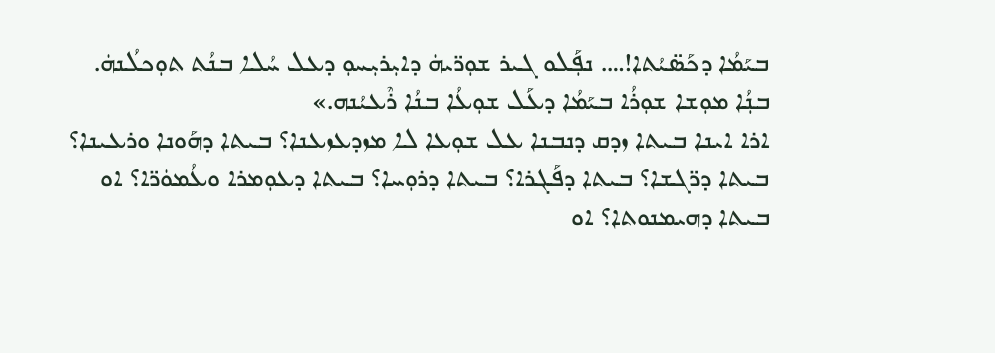ܒܝܰܡܳܐ ܕܟܰܣ̈ܝܳܬܐ!…. ܢܦܼܰܠܘ ܓܝܪ ܫܘܼܪ̈ܝܗܿ ܕܐܝܼܪܝܼܚܘܼ ܕܥܠ ܚܳܠܐ ܒܢܳܬ ܬܘܼܟܠܳܢܗܿ. ܒܢܼܳܐ ܡܘܼܫܐ ܫܘܼܪܳܐ ܒܝܰܡܳܐ ܕܥܰܠ ܫܘܼܥܳܐ ܒܢܳܐ ܪܶܥܝܳܢܗ.»
ܐܪܐ ܐܝܢܐ ܒܝܬܐ ܙܕܩ ܕܢܒܢܐ ܥܠ ܫܘܼܥܐ ܠܐ ܡܙܕܥܙܥܢܐ؟ ܒܝܬܐ ܕܗܰܘܢܐ ܘܪܥܝܢܐ؟ ܒܝܬܐ ܕܪ̈ܓܫܐ؟ ܒܝܬܐ ܕܦܰܓܪܐ؟ ܒܝܬܐ ܕܪܘܼܚܐ؟ ܒܝܬܐ ܕܥܘܼܡܪܐ ܘܥܳܡܘܿܪ̈ܐ؟ ܐܘ ܒܝܬܐ ܕܗܝܡܢܘܬܐ؟ ܐܘ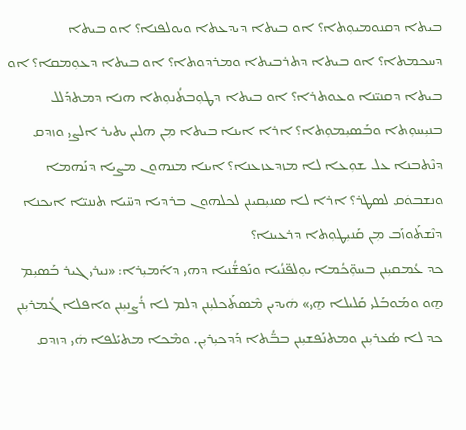ܒܝܬܐ ܕܩܢܘܡܝܘܼܬܐ؟ ܐܘ ܒܝܬܐ ܕܝܕܥܬܐ ܘܝܘܠܦܢܐ؟ ܐܘ ܒܝܬܐ ܕܚܟܡܬܐ؟ ܐܘ ܒܝܬܐ ܕܬܪܒܝܬܐ ܘܡܪܕܘܬܐ؟ ܐܘ ܒܝܬܐ ܕܥܘܼܡܩܐ؟ ܐܘ ܒܝܬܐ ܕܩܢܝ̈ܢܐ ܘܥܘܬܪܐ؟ ܐܘ ܒܝܬܐ ܕܛܘܼܒܬܳܢܘܼܬܐ ܗܢܐ ܕܡܬܕܰܠܠ ܒܢܝܼܚܘܼܬܐ ܘܒܰܣܝܼܡܘܼܬܐ؟ ܐܪܐ ܐܝܢܐ ܒܝܬܐ ܡܼܢ ܗܠܝܢ ܝܬܝܪ ܐܠܨܝ ܘܙܕܩ ܕܢܶܬܒܢܐ ܥܠ ܫܘܼܥܐ ܠܐ ܡܙܕܥܙܥܢܐ؟ ܐܝܢܐ ܡܢܗܘܢ ܡܨܝܐ ܕܢܰܗܡܐ ܘܢܫܒܘܿܩ ܠܣܛܪ؟ ܐܪܐ ܠܐ ܣܢܝܼܩܝܢܢ ܠܟܠܗܘܢ ܒܪܕܝܐ ܕܚ̈ܝܐ ܬܢܢܝ̈ܐ ܐܝܟܢܐ ܕܢܶܫܬܰܘܙܰܒ ܡܼܢ ܩܰܢܝܼܛܘܼܬܐ ܕܪܥܝܢܐ؟
ܟܕ ܥܳܡܩܝܼܢܢ ܒܚܘܼ̈ܟܳܡܐ ܝܘܼܠܦ̈ܢܳܝܐ ܘܢܰܦܫ̈ܳܢܝܐ ܕܗܝ ܕܐܰܡܝܼܪܐ: «ܢܝܪܝ ܓܝܪ ܒܰܣܝܼܡ ܗ̱ܘ ܘܡܰܘܒܰܠܝ ܩܰܠܝܠܐ ܗ̱ܝ» ܗܿܝܕܝܢ ܡܶܣܬܰܟܠܝܼܢܢ ܕܠܡ ܠܐ ܪܳܨܢܝܼܢܢ ܘܐܦܠܐ ܓܳܡܪܝܼܢܢ ܟܕ ܠܐ ܣܳܥܪܝܼܢܢ ܘܡܬܢܰܦܫܝܼܢܢ ܒܒ̈ܳܬܐ ܕܰܕܟܝܼܪܝܼܢ. ܘܡܶܟܐ ܡܬܝܰܠܦܐ ܗܿܝ ܕܙܕܩ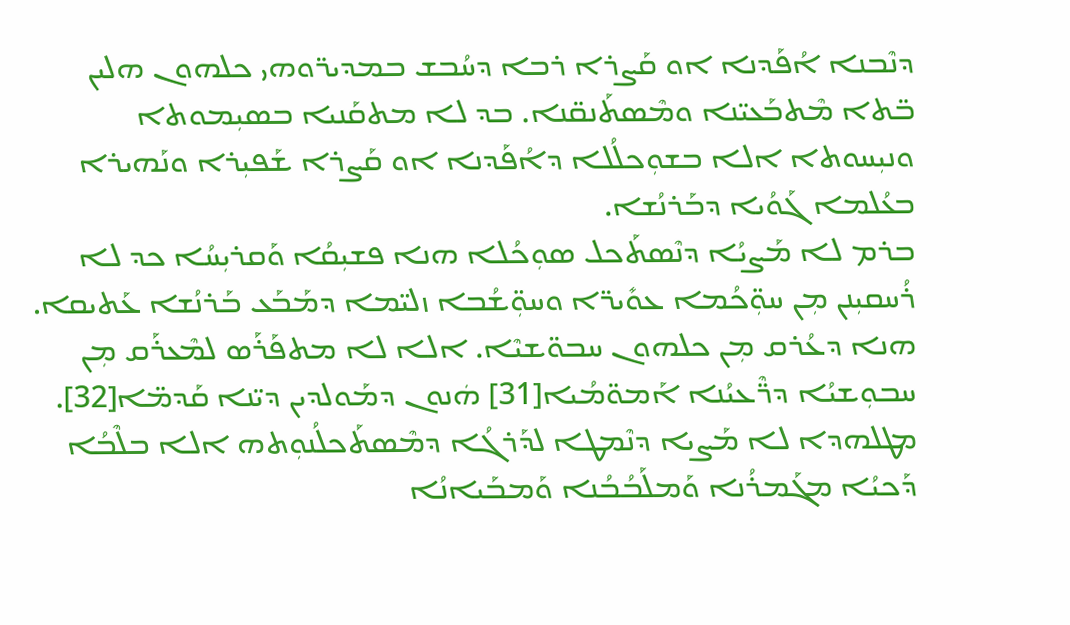ܕܢܶܒܢܐ ܐܳܦܰܕܢܐ ܐܘ ܩܰܨܪܐ ܪܒܐ ܕܚܳܒܫ ܒܡܕܝܪ̈ܘܗܝ ܟܠܗܘܢ ܗܠܝܢ ܒ̈ܬܐ ܡܶܬܒܰܥܝ̈ܢܐ ܘܡܶܣܬܰܢܩ̈ܢܐ. ܒܕ ܠܐ ܡܬܩܰܢܝܐ ܒܣܝܼܡܘܬܐ ܘܢܝܼܚܘܬܐ ܐܠܐ ܒܫܘܼܟܠܳܠܐ ܕܐܳܦܰܕܢܐ ܐܘ ܩܰܨܪܐ ܫܰܦܝܼܪܐ ܘܢܰܗܝܪܐ ܒܥܳܠܡܐ ܓܰܘܳܝܐ ܕܒܰܪܢܳܫܐ.
ܒܪܡ ܠܐ ܡܰܨܝܳܐ ܕܢܶܣܬܰܟܠ ܣܘܼܟܳܠܐ ܗܢܐ ܦܫܝܼܩܳܐ ܘܰܩܪܝܼܚܳܐ ܟܕ ܠܐ ܪܳܚܩܝܼܢܢ ܡܼܢ ܚܘܼ̈ܟܳܡܐ ܥܘܺܝܪ̈ܐ ܘܚܘܼ̈ܫܳܒܐ ܙܠܝ̈ܡܐ ܕܡܰܒܰܥ ܒܰܪܢܳܫܐ ܥܰܬܝܩܐ. ܗܢܐ ܕܥܳܪܩ ܡܼܢ ܟܠܗܘܢ ܚܒܘ̈ܫܝܶܐ. ܐܠܐ ܠܐ ܡܬܦܰܪܰܣ ܠܡܶܥܪܰܩ ܡܼܢ ܚܒܘܼܫܝܳܐ ܕܪ̈ܶܥܝܳܢܐ ܐܰܡܘ̈ܡܳܝܐ[31] ܗܿܢܘܢ ܕܡܰܘܠܕܝܢ ܕܝ̈ܢܐ ܩܰܕܡ̈ܐ[32]. ܡܛܠܗܕܐ ܠܐ ܡܰܨܝܐ ܕܢܶܡܛܐ ܠܕܰܪܓܳܐ ܕܡܶܣܬܰܟܠܳܢܘܼܬܗ ܐܠܐ ܒܠܶܒܳܐ ܕܰܟܝܳܐ ܡܓܰܡܪܳܢܐ ܘܰܡܠܰܒܳܒܳܢܐ ܘܰܡܒܰܝܐܢܳܐ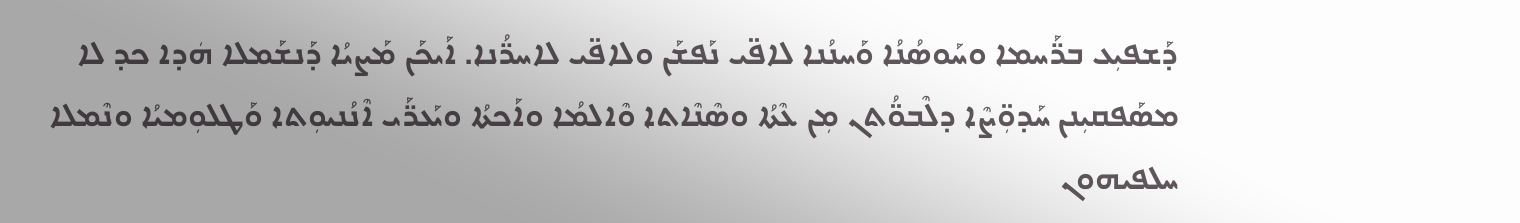ܕܰܫܦܝܼܥ ܒܪ̈ܰܚܡܐ ܘܚܰܘܣܳܢܳܐ ܘܰܚܢܳܢܐ ܠܐܦ̈ܝ ܢܰܦܫܰܢ ܘܠܐܦ̈ܝ ܠܐܚܪ̈ܳܢܐ. ܐܰܝܟܰܢ ܡܰܨܝܳܐ ܕܰܢܫܰܡܠܐ ܗܿܕܐ ܟܕ ܠܐ ܡܣܰܦܩܝܼܢܢ ܚܰܕܘܼ̈ܨܶܐ ܕܠܶܒܘ̈ܳܬܢ ܡܼܢ ܥܶܬܳܐ ܘܣܶܢܶܐܬܐ ܘܶܐܠܡܳܐ ܘܐܰܟܬܳܐ ܘܝܰܥܪ̈ܰܝ ܐܶܢܳܢܝܘܼܬܐ ܘܰܛܠܘܼܡܝܳܐ ܘܢܶܡܠܐ ܚܠܦܝܗܘܢ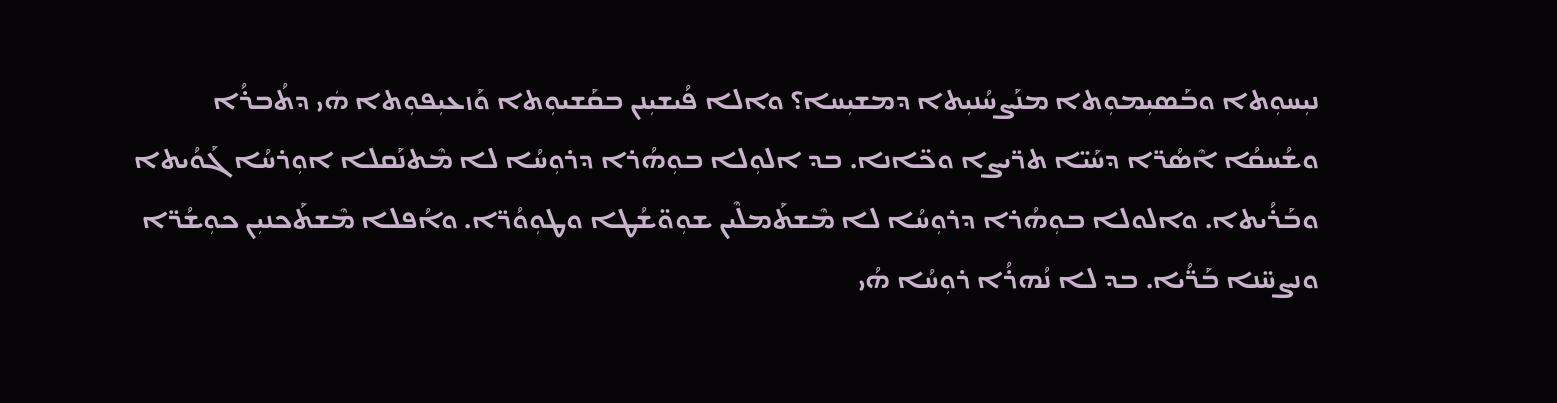ܢܝܼܚܘܼܬܐ ܘܒܰܣܝܼܡܘܼܬܐ ܡܢܰܨܚܳܢܝܼܬܐ ܕܡܫܝܼܚܐ؟ ܘܐܠܐ ܦܳܝܫܝܼܢܢ ܒܩܰܫܝܘܼܬܐ ܘܰܙܥܝܼܦܘܼܬܐ ܗܿܝ ܕܬܳܒܪܳܐ ܘܫܳܚܩܳܐ ܐܶܣܳܪ̈ܐ ܕܚܰܝ̈ܐ ܬܪ̈ܝܨܐ ܘܟ̈ܐܢܐ. ܒܕ ܐܠܘܼܠܐ ܒܘܼܗܳܪܐ ܕܪܘܼܚܳܐ ܠܐ ܡܶܬܢܰܩܠܐ ܐܘܼܪܚܳܐ ܓܰܘܳܝܬܐ ܘܒܰܪܳܝܬܐ. ܘܐܠܘܠܐ ܒܘܼܗܳܪܐ ܕܪܘܼܚܳܐ ܠܐ ܡܶܫܬܰܡܠܶܝܢ ܫܘܼܘ̈ܫܳܛܐ ܘܛܘܼܘܳܪ̈ܐ. ܘܐܳܦܠܐ ܡܶܫܬܰܟܢܝܼܢ ܟܘܼܫܳܪ̈ܐ ܘܢܨܚ̈ܢܐ ܒܰܪ̈ܳܝܐ. ܒܕ ܠܐ ܢܳܗܪܳܐ ܪܘܼܚܳܐ ܗܳܝ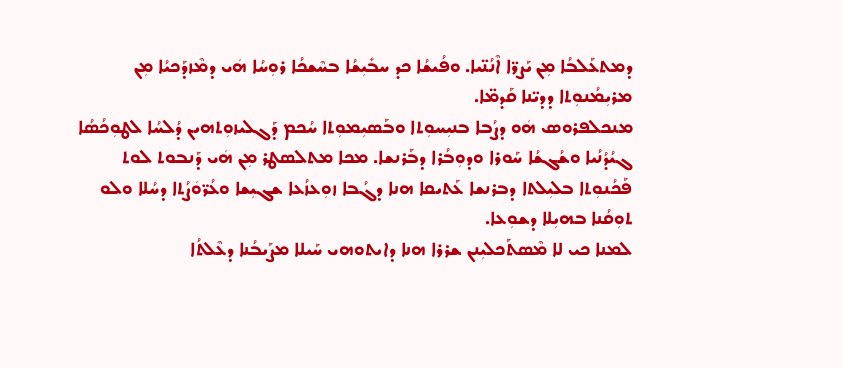ܕܡܬܥܰܠܒܳܐ ܡܼܢ ܝܰܨܪ̈ܐ ܐܶܢܳܢ̈ܝܐ. ܘܦܳܝܫܳܐ ܟܕ ܚܒܺܝܼܫܳܐ ܒܚܶܫܟܳܐ ܪܘܼܚܳܐ ܗܿܝ ܕܡܶܙܕܰܟܝܳܐ ܡܼܢ ܡܪܝܼܡܳܢܘܼܬܐ ܕܕܝ̈ܢܐ ܩܰܕܡ̈ܐ.
ܡܢܟܠܦܪܘܣ ܗܿܘ ܕܨܳܒܐ ܒܢܝܼܚܘܼܬܐ ܘܒܰܣܝܼܡܘܼܬܐ ܚܳܟܡ ܕܰܓܠܝܙܘܼܬܗܝܢ ܕܳܠܚܳܐ ܠܛܘܼܟܳܣܳܐ ܓܝܳܕܳܢܳܝܐ ܘܫܳܓܫܳܐ ܚܰܘܪܐ ܘܕܘܼܒܳܪܐ ܕܒܰܪܢܫܐ. ܡܟܐ ܡܬܠܣܛܪ ܡܼܢ ܗܿܝ ܕܰܢܒܘܬ ܠܘܬ ܦܰܟܳܢܘܼܬܐ ܒܠܝܼܠܬܐ ܕܒܪܢܫܐ ܥܰܬܝܩܐ ܗܢܐ ܕܓܳܒܐ ܙܘܼܥܙܳܥܐ ܫܓܝܼܫܐ ܘܥܳܪ̈ܘܿܨܳܬܐ ܕܚܳܠܐ ܘܠܘ ܬܘܼܩܳܢܐ ܒܗܝܼܠܐ ܕܫܘܼܥܐ.
ܠܡܢܐ ܟܝ ܠܐ ܡܶܣܬܰܟܠܝܼܢܢ ܫܪܪܐ ܗܢܐ ܕܐܝܬܘܗܝ ܚܰܝܠܐ ܡܨܰܝܒܳܢܐ ܕܥܶܠܬܳܐ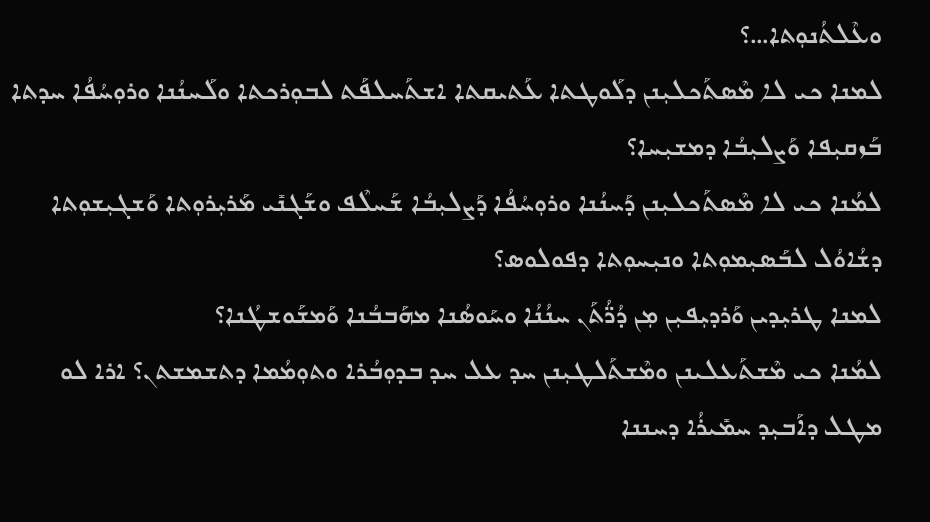ܘܥܶܠܬܳܢܘܼܬܐ…؟
ܠܡܢܐ ܟܝ ܠܐ ܡܶܣܬܰܟܠܝܼܢܢ ܕܠܰܘܛܬܐ ܥܰܬܝܩܬܐ ܐܫܬܰܚܠܦܰܬ ܠܒܘܼܪܟܬܐ ܘܠܰܚܢܳܢܐ ܘܪܘܼܚܳܦܳܐ ܚܕܬܐ ܒܰܙܩܝܼܦܐ ܘܰܨܠܝܼܒܳܐ ܕܡܫܝܼܚܐ؟
ܠܡܳܢܐ ܟܝ ܠܐ ܡܶܣܬܰܟܠܝܼܢܢ ܕܰܚܢܳܢܐ ܘܪܘܼܚܳܦܳܐ ܕܰܨܠܝܼܒܳܐ ܫܰܚܠܶܦ ܘܫܰܓܢܺܝ ܡܰܪܝܼܪܘܼܬܐ ܘܰܫܓܝܼܫܘܼܬܐ ܕܫܳܐܘܳܠ ܠܒܰܣܝܼܡܘܼܬܐ ܘܢܝܼܚܘܼܬܐ ܕܦܘܠܘܣ؟
ܠܡܢܐ ܛܪܝܼܕܝܢ ܘܰܪܕܝܼܦܝܼܢ ܡܼܢ ܕܳܪ̈ܳܬܰܢ ܚܢܳܢܳܐ ܘܚܰܘܣܳܢܐ ܡܗܰܒܒܳܢܐ ܘܰܡܫܰܘܫܛܳܢܐ؟
ܠܡܳܢܐ ܟܝ ܡܶܫܬܰܥܠܝܢܢ ܘܡܶܫܬܰܠܛܝܼܢܢ ܚܕ ܥܠ ܚܕ ܒܕܘܼܒܳܪܐ ܘܬܘܼܡܳܡܐ ܕܬܫܡܫܬܢ؟ ܐܪܐ ܠܘ ܡܛܠ ܕܐܰܒܝܼܕ ܚܡܺܝܪܳܐ ܕܚܢܢܐ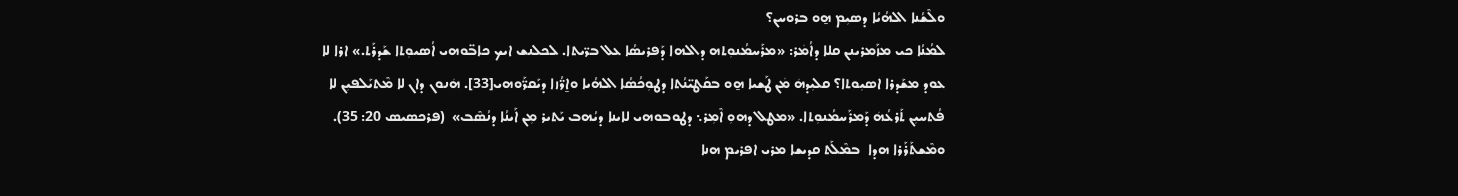ܘܠܶܫܳܢܐ ܐܠܗܳܝܳܐ ܕܣܝܼܡ ܗ̱ܘ ܒܪܘܚܢ؟
ܠܡܳܢܳܐ ܟܝ ܡܙܰܡܪܝܢܢ ܩܠܐ ܕܐܳܡܿܪ: «ܡܪܰܚܡܳܢܘܼܬܗ ܕܐܠܗܐ ܕܰܦܪܝܣܳܐ ܥܠ ܒܪ̈ܝܬܐ. ܠܟܠܢܫ ܐܝܟ ܟܐܒ̈ܘܗܝ ܐܳܣܝܘܼܬܐ ܫܰܕܪܰܬ.» ܐܪܐ ܠܐ ܥܘܕ ܡܫܰܕܪܐ ܐܣܝܼܘܬܐ؟ ܩܠܝܼܕܗܿ ܡܿܢ ܛܰܫܝܐ ܗ̱ܘ ܒܩܰܛܝ̈ܢܳܬܐ ܕܛܘܼܟܳܣܳܐ ܐܠܗܳܝܐ ܘܐ̱ܪ̈ܳܙܐ ܕܝܰܩܪ̈ܰܘܗܝ[33]. ܗܿܢܘܢ ܕܐܢ ܠܐ ܡܶܬܝܰܠܦܝܼܢ ܠܐ ܦܳܬܚܝܼܢ ܬܰܪܥܳܗܿ ܕܰܡܪܰܚܡܳܢܘܼܬܐ. «ܡܛܠ ܕܗܘܼ ܐܶܡܼܪ܆ ܕܛܘܒܘܗܝ ܠܐܝܢܐ ܕܝܳܗܒ ܝܰܬܝܪ ܡܼܢ ܐܰܝܢܳܐ ܕܢܳܣܶܒ»  (ܦܪܟܣܝܣ 20: 35).
ܘܡܶܫܬܰܪܰܪܐ ܗܕܐ  ܒܡܶܠܰܬ ܩܕܝܫܐ ܡܪܝ ܐܦܪܝܡ ܗܢܐ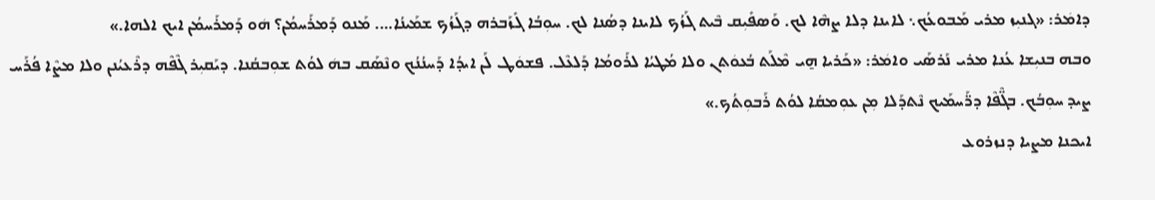ܕܐܡܿܪ: «ܓܢܝܼܙ ܡܪܝ ܡܰܒܘܥܳܟ܆ ܠܐܝܢܐ ܕܠܐ ܨܗܶܐ ܠܟ. ܘܰܣܦܺܝܼܩ ܒܶܝܬ ܓܰܙܳܟ ܠܐܝܢܐ ܕܣܳܢܐ ܠܟ. ܚܘܼܒܳܐ ܓܺܙܰܒܪܗ ܕܓܰܙܳܟ ܫܡܰܝܢܳܐ…. ܡܰܢܘ ܕܰܡܪܰܚܡܳܢ؟ ܗܿܘ ܕܰܡܪܰܚܡܳܢ ܐܝܟ ܐܠܗܐ.»
ܘܒܗ ܒܢܝܼܫܐ ܥܳܢܐ ܡܪܝ ܢܰܪܣܰܝ ܘܐܡܿܪ: «ܟܰܪܝܐ ܗ̱ܝ ܡܶܠܰܬ ܒܳܥܘܿܬܢ ܘܠܐ ܡܳܛܝܳܐ ܠܪܰܘܡܳܐ ܕܰܠܥܶܠ. ܦܫܘܿܛ ܠܰܢ ܐܝܕܳܐ ܕܰܚܢܳܢܳܟ ܘܢܶܣܰܩ ܒܗܿ ܠܘܳܬ ܫܘܼܒܩܳܢܐ. ܕܝܰܩܝܼܪ ܓܶܦܶܗ ܕܪܶܥܝܳܢܢ ܘܠܐ ܡܨܶܐ ܦܳܪܰܚ ܨܝܕ ܚܘܼܒܳܟ. ܒܓ̈ܶܦܶܐ ܕܪ̈ܰܚܡܰܝܟ ܢܶܬܕܰܠܐ ܡܼܢ ܥܘܼܡܩܳܐ ܠܘܳܬ ܪܰܒܘܼܬܳܟ.»
ܐܝܟܢܐ ܡܨܝܐ ܕܢܙܪܘܥ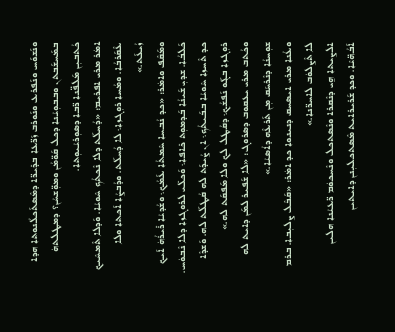ܘܢܰܫܘܰܚ ܘܢܰܦܪܥ ܘܢܰܘܪܒ ܙܰܪ̈ܥܐ ܒܕܺܝܪ̈ܐ ܕܡܶܣܬܰܟܠܳܢܘܬܐ ܗܕܐ ܒܡܰܚܫܰܒܬܢ ܘܒܒܘܼܝܳܢܐ ܕܟܠ ܩܰܘ̈ܡܳܢ ܘܡܘܼ̈ܫܚܳܢ؟ ܕܡܛܠܬܗܿ ܟܳܬܒܝܼܢ ܡܰܠܦ̈ܢܐ ܪ̈ܒܐ ܕܣܘܼܪܝܳܝܘܼܬܐ.
ܐܡܿܪ ܡܪܝ ܐܦܪܝܡ: «ܕܳܚܠܰܬ ܕܠܐ ܢܶܟܬܳܟ ܚܶܘܝܳܐ. ܘܰܕܠܐ ܬܶܡܚܶܝܟ ܥܶܩܰܪܒܳܐ. ܘܡܳܚܐ ܪܘܼܓܙܐ܆ ܠܐ ܕܳܚܠܰܬ. ܘܕܳܒܨܳܐ ܐܰܟܬܐ ܘܠܐ ܙܳܝܥܰܬ.»
ܘܡܰܩܶܦ ܘܐܡܿܪ: «ܟܕ ܢܳܒܚܐ ܚܶܡܬܳܐ ܥܰܡܳܟ܆ ܘܫܳܕܝܳܐ ܪܺܝܪܳܗܿ ܐܰܝܟ ܟܰܠܒܳܐ. ܫܕܝܼ ܫܰܝܢܳܐ ܒܰܕܡܘܼܬ ܟܺܐܦܐ܆ ܘܰܟܠܺܝ ܠܪܘܓܙܐ ܕܠܐ ܢܶܒܘܿܚ. ܟܕ ܬܶܚܙܐ ܚܶܘܝܳܐ ܒܒܰܝܬܳܟ܆ ܐܢ ܨܳܝܕܰܬ ܠܗ ܩܳܛܠܰܬ ܠܗ. ܘܰܫܕܶܐ ܪܘܼܓܙܐ ܒܓܰܘ ܢܰܦܫܳܟ܆ ܕܩܳܛܠ ܠܟ ܘܠܐ ܡܰܦܩܰܬ ܠܗ.»
ܘܟܳܬܒ ܡܪܝ ܝܥܩܘܒ ܕܣܪܘܓ: «ܠܐ ܫܰܦܝܪ ܠܡܰܢ ܕܐܝܬ ܠܗ ܫܘܼܚܢܳܐ ܕܢܶܪܚܰܩ ܡܼܢ ܬܰܪܥܶܗ ܕܐܳܣܝܳܐ.»
ܘܥܳܢܐ ܡܪܝ ܐܝܣܚܩ ܕܢܝܢܘܐ ܟܕ ܐܡܿܪ: «ܩܰܒܶܠ ܨܠܝܼܒܐ. ܒܪܡ ܠܐ ܬܶܨܠܘܿܒ ܠܐܚܪ̈ܢܐ.»
ܐܠܨܝܬܐ ܗ̱ܝ ܕܢܶܩܪܐ ܘܢܶܣܬܟܠ ܘܢܶܚܟܘܿܡ ܪ̈ܥܝܳܢܐ ܗܠܝܢ ܐܰܒܳܗ̈ܝܶܐ. ܘܟܕ ܫܰܪܝܪܐܝܬ ܡܶܣܬܟܠܝܼܢܢ ܕܐܝܬܝܢ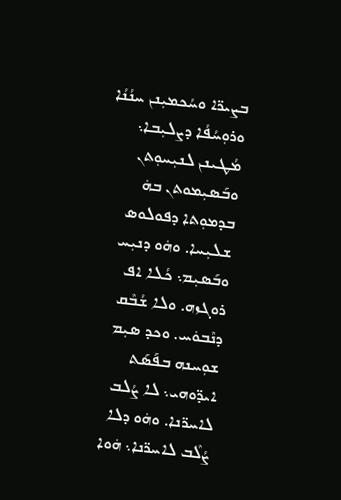ܒܨܝܪ̈ܐ ܘܚܳܟܡܝܼܢܢ ܚܢܳܢܳܐ ܘܪܘܼܚܳܦܳܐ ܕܨܠܝܼܒܐ܆ ܡܳܛܝܢܢ ܠܢܝܼܚܘܼܬܢ ܘܒܰܣܝܼܡܘܬܢ ܒܗܿ ܒܕܡܘܼܬܐ ܕܦܘܠܘܣ ܫܠܝܼܚܐ. ܘܗܿܘ ܕܢܝܼܚ ܘܒܰܣܝܼܡ܆ ܟܳܠܐ ܐܦ ܪܘܓܙܗ. ܘܠܐ ܫܳܒܶܩ ܕܢܶܒܘܿܚ. ܘܟܕ ܣܝܼܡ ܫܘܼܚܢܗ ܒܦܰܣܰܬ ܐܝܕ̈ܘܗܝ܆ ܠܐ ܨܳܠܒ ܠܐܚܪ̈ܢܐ. ܘܗܿܘ ܕܠܐ ܨܳܠܶܒ ܠܐܚܪ̈ܢܐ܆ ܗܿܘܐ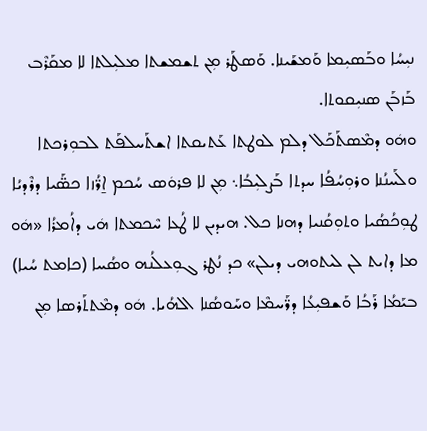ܢܝܼܚܳܐ ܘܒܰܣܝܼܡܐ ܘܰܡܫܰܝܢܐ. ܘܰܣܛܰܪ ܡܼܢ ܬܫܡܫܬܐ ܡܠܝܼܠܬܐ ܠܐ ܡܩܰܪܶܒ ܒܰܙܒܰܢ ܣܢܝܼܩܘܬܐ.
ܘܗܿܘ ܕܡܶܣܬܰܟܰܠ ܕܠܡ ܠܘܛܬܐ ܥܰܬܝܩܬܐ ܐܫܬܰܚܠܦܰܬ ܠܒܘܼܪܟܬܐ ܘܠܰܚܢܳܢܐ ܘܪܘܼܚܳܦܳܐ ܚܕܬܐ ܒܰܨܠܝܼܒܳܐ܆ ܡܼܢ ܠܐ ܦܪܘܿܣ ܚܳܟܡ ܐ̱ܪ̈ܳܙܐ ܟܣ̈ܰܝܐ ܕܪܶܕܝܳܐ ܛܘܼܟܳܣܳܝܐ ܘܬܘܼܩܳܢܝܐ ܕܗܢܐ ܟܠ. ܗܝܕܝܢ ܠܐ ܛܳܥܐ ܚܶܟܡܬܐ ܗܿܝ ܕܐܳܡܪܳܐ «ܗܿܘ ܡܐ ܕܐܝܬ ܠܢ ܠܝܬܘܗܝ ܕܝܠܢ» ܟܕ ܢܳܛܪ ܓܘܼܥܠܳܢܗ ܘܣܳܚܐ (ܟܐܡܬ ܚܳܝܐ) ܒܝܰܡܳܐ ܪܰܒܳܐ ܘܰܫܦܝܼܥܳܐ ܕܪ̈ܰܚܡܶܐ ܘܚܰܘܣܳܢܐ ܐܠܗܳܝܐ. ܗܿܘ ܕܡܶܬܬܰܪܣܐ ܡܼܢ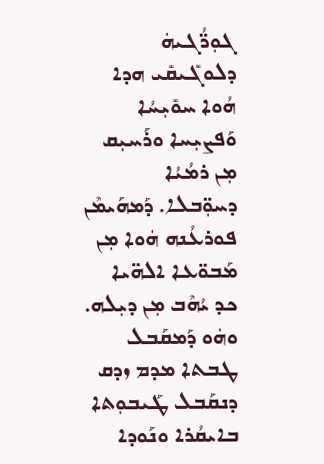ܓܘܼܪ̈ܳܓܝܗܿ ܕܠܘܓܺܝܩܺܝ ܗܕܐ ܗܳܘܐ ܚܘܺܝܼܚܳܐ ܘܰܦܨܝܼܚܐ ܘܪܰܚܝܼܩ ܡܼܢ ܪܡܳܝܳܐ ܕܚܘܼ̈ܒܠܐ. ܕܰܡܗܰܝܡܶܢ ܦܘܪܥܳܢܗ ܗܿܘܐ ܡܼܢ ܡܰܒܘ̈ܥܐ ܐܠܗ̈ܝܐ ܟܕ ܝܳܗܶܒ ܡܼܢ ܕܝܼܠܗ. ܘܗܿܘ ܕܰܡܩܰܒܠ ܛܒܬܐ ܡܕܡ ܙܕܩ ܕܢܩܰܒܠ ܛܰܝܒܘܼܬܐ ܒܐܝܩܳܪܐ ܘܢܰܘܕܐ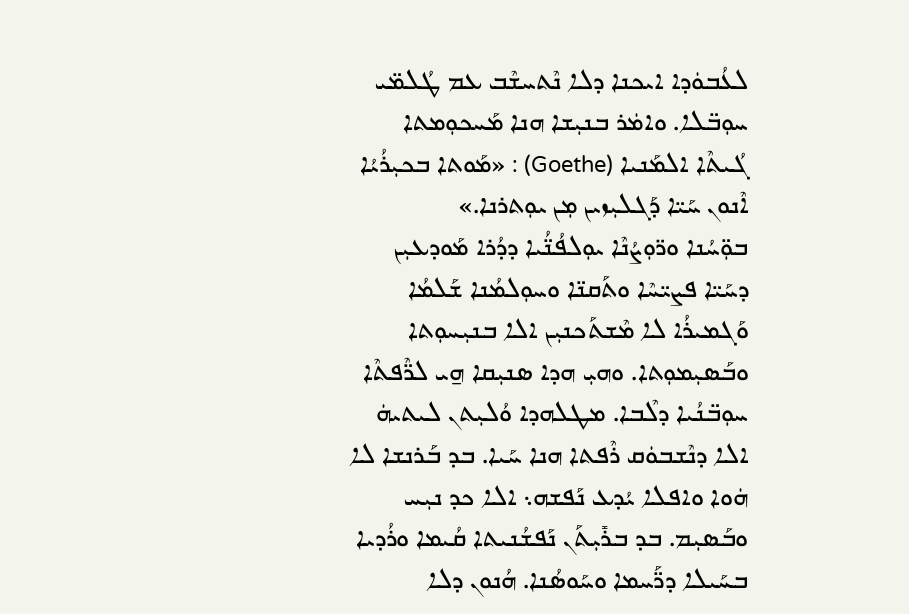ܠܥܳܒܘܿܕܐ ܐܝܟܢܐ ܕܠܐ ܢܶܬܚܫܶܒ ܥܡ ܛܳܠܡ̈ܝ ܚܘܼܒ̈ܠܐ. ܘܐܡܿܪ ܒܢܝܼܫܐ ܗܢܐ ܡܰܚܟܘܼܡܬܐ ܓܳܝܬܶܐ ܐܠܡܰܢܝܐ (Goethe) : «ܡܰܘܬܐ ܒܟܝܼܪܳܝܳܐ ܐܶܢܘܢ ܚܰܝ̈ܐ ܕܰܓܠܝܼܙܝܢ ܡܼܢ ܝܘܼܬܪܢܐ.»
ܒܘܼ̈ܚܳܢܐ ܘܪ̈ܘܼܨܳܢܶܐ ܝܘܼܠܦܳܢ̈ܳܝܐ ܕܕܳܪܐ ܡܰܘܕܥܝܼܢ ܕܚܰܝ̈ܐ ܦܨܝ̈ܚܶܐ ܘܬܰܩܢ̈ܐ ܘܚܘܼܠܡܳܢܐ ܫܰܠܡܳܐ ܘܰܓܡܝܪܳܐ ܠܐ ܡܶܫܬܰܟܢܝܼܢ ܐܠܐ ܒܢܝܼܚܘܼܬܐ ܘܒܰܣܝܼܡܘܼܬܐ. ܘܗܝܼ ܗܕܐ ܣܢܝܼܩܐ ܗ̱ܝ ܠܪ̈ܶܦܬܶܐ ܚܘܼܒ̈ܢܳܝܐ ܕܠܶܒܐ. ܡܛܠܗܕܐ ܘܳܠܝܼܬܢ ܠܝܬܝܗܿ ܐܠܐ ܕܢܶܫܒܘܿܩ ܪܶܦܬܐ ܗܢܐ ܚܰܝܐ. ܒܕ ܒܰܪܢܫܐ ܠܐ ܗܿܘܐ ܘܐܦܠܐ ܝܳܕܥ ܢܰܦܫܗ܆ ܐܠܐ ܟܕ ܢܝܼܚ ܘܒܰܣܝܼܡ. ܒܕ ܒܪܺܝܼܬܰܢ ܢܰܦܫܳܢܝܬܐ ܩܳܝܡܐ ܘܪܳܕܝܐ ܒܚܰܝܠܐ ܕܪ̈ܰܚܡܐ ܘܚܰܘܣܳܢܐ. ܗܳܢܘܢ ܕܠܐ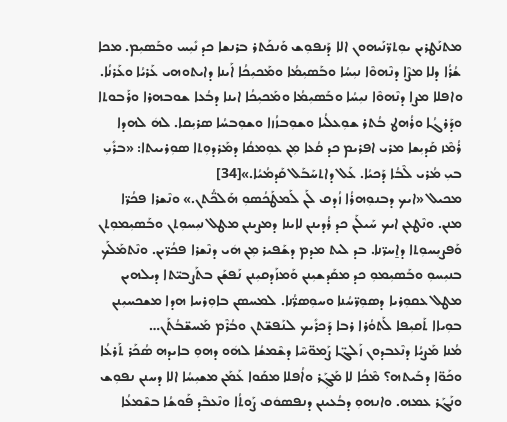ܡܬܢܰܛܪܝܢ ܝܘܼܬܪ̈ܢܰܝܗܘܢ ܐܠܐ ܕܰܢܦܘܼܫ ܘܰܢܟܰܬܪ ܒܪܢܫܐ ܟܕ ܢܺܝܼܚ ܘܒܰܣܝܼܡ. ܡܟܐ ܫܳܪܳܐ ܕܠܐ ܡܨܶܐ ܕܢܶܗܘܶܐ ܢܝܼܚܳܐ ܘܒܰܣܝܼܡܳܐ ܘܡܰܟܝܼܟܳܐ ܐܰܝܢܐ ܕܐܝܬܘܗܝ ܥܰܪܝܳܐ ܘܥܰܪܢܳܐ. ܘܐܦܠܐ ܡܨܐ ܕܢܶܗܘܶܐ ܢܝܼܚܳܐ ܘܒܰܣܝܼܡܳܐ ܘܡܰܟܝܼܟܳܐ ܐܝܢܐ ܕܒܳܥܐ ܫܘܒܗܪܐ ܘܪܰܒܘܬܐ ܘܕܰܪܓܳܐ ܘܪܳܗܛ ܒܳܬܪ ܫܘܼܥܠܳܝܐ ܘܫܘܼܒܙܳܙܐ ܘܫܘܼܒܚܳܐ ܣܪܝܼܩܐ. ܠܗܿ ܠܗܕܐ ܪܳܡܶܙ ܩܰܕܝܼܫܐ ܡܪܝ ܐܦܪܝܡ ܟܕ ܩܳܥܐ ܡܼܢ ܥܘܼܡܩܳܐ ܕܡܰܪܕܘܼܬܐ ܣܘܼܪܝܝܬܐ: «ܒܪܺܝܼ ܒܝܼ ܡܳܪܝ ܠܶܒܳܐ ܕܰܟܝܳܐ. ܥܰܠ ܕܐܬܚܰܒܰܠ ܩܰܕܡܳܝܳܐ.»[34]
ܡܟܝܠ «ܐܝܟ ܕܒܢܘܼܗܪܳܐ ܙܳܕܩ ܠܰܢ ܠܰܡܛܰܟܳܣܘܼ ܗܰܠܟ̈ܳܬܢ.» ܘܢܶܫܪܐ ܦܟܳܪ̈ܐ ܡܢܢ. ܘܢܶܛܥܢ ܐܝܟ ܚܰܝܠܰܢ ܟܕ ܪܳܕܝܢܢ ܠܐܝܢܐ ܕܡܨܝܢܢ ܡܛܠ ܢܝܼܚܘܼܬܢ ܘܒܰܣܝܼܡܘܼܬܢ ܘܰܦܨܝܼܚܘܼܬܐ ܕܐ̱ܚܪ̈ܢܐ. ܒܕ ܠܝܬ ܡܕܡ ܕܫܰܦܝܪ ܡܼܢ ܗܿܝ ܕܢܶܫܪܐ ܦܟܳܪ̈ܝܢ. ܘܢܶܬܡܰܠܰܟ ܒܢܝܼܚܘܼ ܘܒܰܣܝܼܡܘܼ ܟܕ ܡܩܰܕܫܝܼܢܢ ܘܰܡܙܰܕܩܝܼܢܢ ܢܰܦܫܰܢ ܒܬܰܨܒܝ̈ܬܐ ܕܝܠܗܝܢ ܡܛܠ ܥܩܘܼܪܝܐ ܕܣܘܼܪ̈ܚܳܢܐ ܘܚܘܼܣܪ̈ܳܢܐ. ܠܡܚܣܢ ܒܐܘܼܪܚܐ ܗܕܐ ܡܫܟܚܝܼܢܢ ܒܘܼܝܐܐ ܬܰܩܝܼܦܐ ܠܰܬܘܳܪܐ ܪܒܐ ܕܰܟܪܺܝܟ ܠܢܰܦܫ̈ܬܢ ܘܒܳܪܶܡ ܡܰܚܫ̈ܒܳܬܰܢ…
ܡܳܢܐ ܡܰܨܝܳܐ ܕܢܶܥܒܕܘܢ ܙܰܠܓ̈ܐ ܨܰܡܘ̈ܚܶܐ ܕܫܶܡܫܳܐ ܠܗܿܘ ܕܗܘܼ ܒܐܝܕܗ ܣܳܟܰܪ ܬܰܪܥܳܐ ܘܟܰܘ̈ܐ ܕܒܰܝܬܗ؟ ܡܶܟܳܐ ܠܐ ܡܰܓܼܰܪ ܘܐܳܦܠܐ ܡܩܰܘܐ ܥܰܡܰܢ ܡܫܝܼܚܳܐ ܐܠܐ ܕܚܢܢ ܢܦܘܼܫ ܘܢܰܓܰܪ ܥܡܗ. ܘܐܢܗܘܼ ܕܒܳܥܝܢܢ ܕܢܦܣܘܿܩ ܨܰܘܬܳܐ ܘܢܶܥܒܶܕ ܦܰܘܫܳܐ ܒܫܶܡܥܳܐ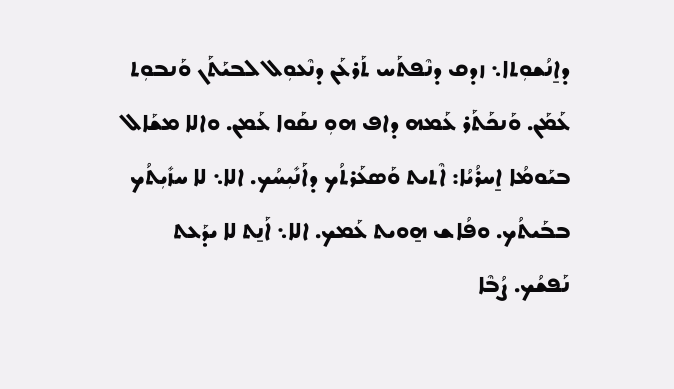ܕܐ̱ܢܳܫܘܼܬܐ܆ ܙܕܩ ܕܢܶܦܬܰܚ ܬܰܪܥܰܢ ܕܢܶܥܘܼܠ ܠܒܝܰܬܰܢ ܘܰܢܒܘܼܬ ܥܰܡܰܢ. ܘܰܢܟܰܬܰܪ ܥܰܡܗ ܕܐܦ ܗܘܼ ܢܩܰܘܐ ܥܰܡܢ. ܘܐܠܐ ܡܫܰܐܠ ܒܝܰܘܡܳܐ ܐ̱ܚܪܳܝܳܐ: ܐܶܬܝܬ ܘܰܣܥܰܪܬܳܟ ܕܐܰܢܺܝܼܚܳܟ. ܐܠܐ܆ ܠܐ ܚܙܺܝܼܬܳܟ ܒܒܰܝܬܳܟ. ܘܦܳܐܫ ܗ̱ܘܝܬ ܥܰܡܟ. ܐܠܐ܆ ܐܰܢ̱ܬ ܠܐ ܝܕܰܥܬ ܢܰܦܫܳܟ. ܨܳܒܶܐ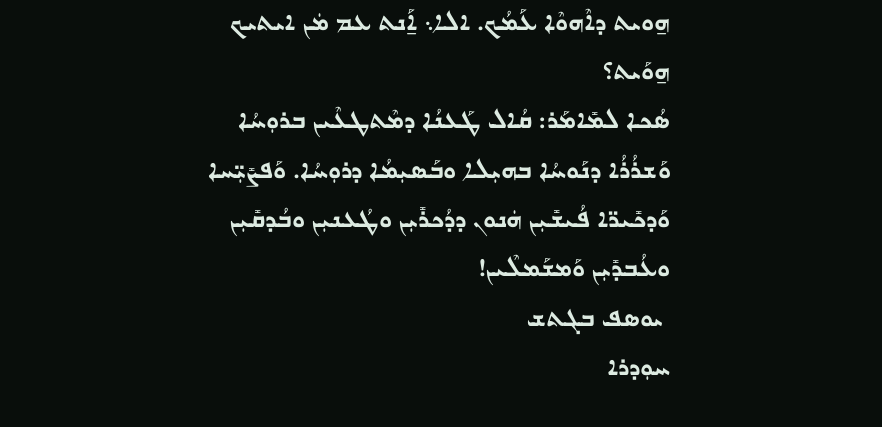ܗ̱ܘܝܬ ܕܐܶܗܘܶܐ ܥܰܡܳܟ. ܐܠܐ܆ ܐ̱ܰܢܬ ܥܡ ܡܿܢ ܐܝܬܝܟ ܗ̱ܘܰܝܬ؟
ܣܳܟܐ ܠܡܺܐܡܰܪ: ܩܳܐܠ ܛܰܥܢܳܐ ܕܡܶܬܛܥܶܝܢ ܒܪܘܼܚܳܐ ܘܰܫܪܳܪܳܐ ܕܢܰܘܚܳܐ ܒܗܝܼܠܐ ܘܒܰܣܝܼܡܳܐ ܕܪܘܼܚܳܐ. ܘܰܦܨܺܝܼ̈ܚܐ ܘܰܕܟܺܝܪ̈ܐ ܦܳܝܫܺܝܼܢ ܗܿܢܘܢ ܕܕܳܟܪܺܝܼܢ ܘܛܳܥܢܝܼܢ ܘܒܳܕܩܺܝܼܢ ܘܥܳܒܕܺܝܼܢ ܘܰܡܫܰܡܠܶܝܢ!
 ܝܘܣܦ ܒܓܬܫ
ܚܘܼܕܪܐ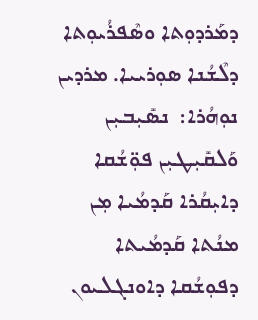ܕܡܰܪܕܘܼܬܐ ܘܣܶܦܪܳܝܘܼܬܐ ܕܠܶܫܳܢܐ ܣܘܼܪܝܝܐ. ܡܪܕܝܢ
ܢܘܼܗܳܪܐ:  ܢܣܺܝܼܒܝܼܢ ܘܰܠܩܺܝܼܛܝܼܢ ܦܘܼ̈ܫܳܩܐ ܕܐܝܼܩܳܪܐ ܩܰܕܡܳܝܐ ܡܼܢ ܡܢܳܬܐ ܩܰܕܡܳܝܬܐ ܕܦܘܼܫܳܩܐ ܕܐܘܢܓܠܝܘܢ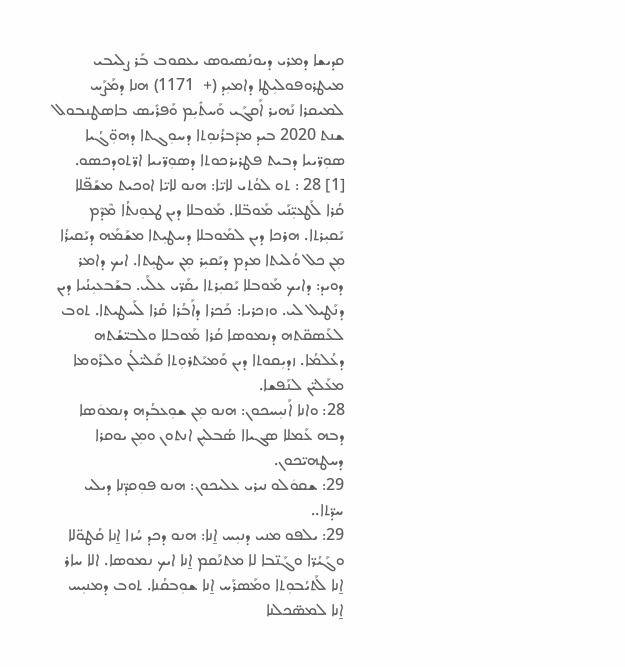ܩܕܝܫܐ ܕܡܪܝ ܕܝܘܢܳܣܝܘܣ ܝܥܩܘܒ ܒܰܪ ܨܠܝܒܝ ܡܝܛܪܘܦܘܠܝܼܛܐ ܕܐܡܝܼܕ (+  1171) ܗܢܐ ܕܡܰܨܰܚ ܠܡܝܩܪܐ ܢܰܗܝܪ ܐܰܩܓܰܝ ܘܰܚܬܺܝܼܡ ܘܰܦܪܺܝܣ ܒܐܣܛܢܒܘܠ ܫܢܬ 2020 ܒܝܕ ܡܕܰܒܪܳܢܘܼܬܐ ܕܚܘܼܓܬܐ ܕܗܘܼ̈ܓܳܝܐ ܣܘܼܪ̈ܝܝܐ ܕܒܝܬ ܦܛܪܝܪܟܘܬܐ ܕܣܘܼܪ̈ܝܝܐ ܐܪ̈ܬܘܕܟܣܘ.
[1] 28 : ܬܘ ܠܘܳܬܝ ܠܐܝ̈ܐ: ܗܢܘ ܠܐܝ̈ܐ ܐܘܟܝܬ ܡܫܰܦ̈ܠܐ ܩܳܪܐ ܠܰܛܥܝܼ̈ܢܰܝ ܡܰܘܒ̈ܠܐ. ܡܰܘܒܠܐ ܕܝܢ ܛܥܘܼܢܬܳܐ ܡܶܕܶܡ ܝܰܩܝܼܪܬܐ. ܗܪܟܐ ܕܝܢ ܠܡܰܘܒܠܐ ܕܚܛܝܼܬܐ ܡܫܰܡܰܗ ܕܝܰܩܝܪܳܐ ܡܼܢ ܟܠ ܘܳܠܝܬܐ ܡܕܡ ܕܝܰܩܝܼܪ ܡܼܢ ܚܛܝܼܬܐ. ܐܝܟ ܕܐܡܪ ܕܘܝܕ: ܕܐܝܟ ܡܰܘܒܠܐ ܝܰܩܝܼܪܬܐ ܝܩܰܪ̈ܝ ܥܠܰܝ. ܒܫܰܒܥܝܼܢܳܝܐ ܕܝܢ ܕܢܰܛܝܠ ܠܝ. ܘܙܟܪܝܐ: ܟܰܟܪܐ ܕܐܰܒܳܪܐ ܩܳܪܐ ܠܰܚܛܝܬܐ. ܬܘܒ ܠܥܰܣܩ̈ܬܗ ܕܢܡܘܣܐ ܩܳܪܐ ܡܰܘܒܠܐ ܘܠܒܝ̈ܫܳܬܗ ܕܥܳܠܡܳܐ. ܙܕܝܼܩܘܬܐ ܕܝܢ ܘܰܡܝܰܬܪܘܼܬܐ ܩܰܠܝ̈ܠܳܢ ܘܠܪܰܘܡܐ ܡܥܰܠܝ̈ܢ ܠܢܰܦܫܐ.
28: ܘܐܢܐ ܐܰܢܝܼܚܟܘܢ: ܗܢܘ ܡܼܢ ܫܘܼܥܒܳܕܗ ܕܢܡܘܿܣܐ ܕܒܗ ܥܰܡܠܐ ܣܓܝܐܐ ܣܳܒܠܝܼܢ ܐܢܬܘܢ ܘܡܼܢ ܝܘܩܪܐ ܕܚܛܗܝ̈ܟܘܢ.
29: ܫܩܘܿܠܘ ܢܝܪܝ ܥܠܝܟܘܢ: ܗܢܘ ܦܘܼܩܕ̈ܢܐ ܕܝܠܝ ܚܕ̈ܬܐ..
29: ܝܠܦܘ ܡܢܝ ܕܢܝܼܚ ܐ̱ܢܐ: ܗܢܘ ܕܟܕ ܚܳܙܐ ܐ̱ܢܐ ܩܳܛܘ̈ܠܐ ܘܓܰܝܳܪ̈ܐ ܘܓܰܢ̈ܒܐ ܠܐ ܡܬܢܰܩܡ ܐ̱ܢܐ ܐܝܟ ܢܡܘܣܐ. ܐܠܐ ܚܐܪ ܐ̱ܢܐ ܠܰܬܝܳܒܘܼܬܐ ܘܡܰܣܪܰܚ ܐ̱ܢܐ ܫܘܼܒܩܳܢܐ. ܬܘܒ ܕܡܢܝܼܚ ܐ̱ܢܐ ܠܡܣ̈ܟܠܢܐ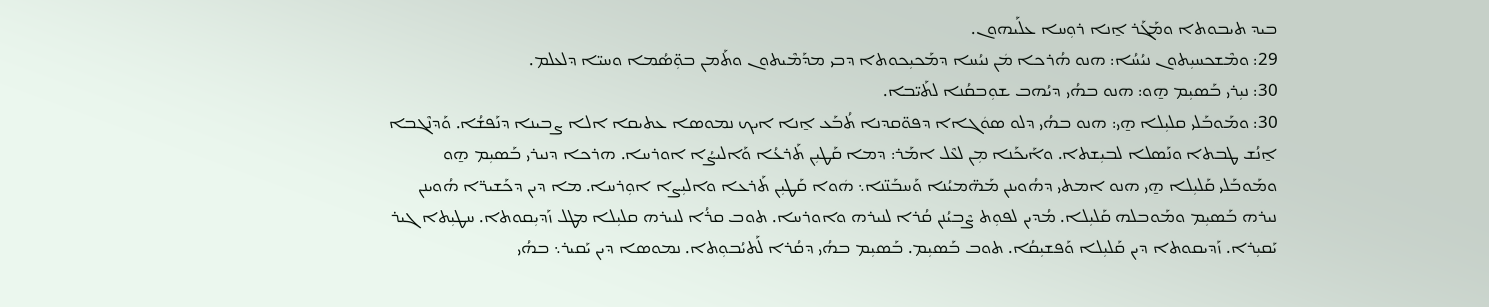ܒܝܕ ܬܝܒܘܬܐ ܘܡܰܓܰܪ ܐ̱ܢܐ ܪܘܼܚܐ ܥܠܰܝܗܘܢ.
29: ܘܡܶܫܟܚܝܼܬܘܢ ܢܝܳܚܳܐ: ܗܢܘ ܗܳܪܟܐ ܡܿܢ ܢܝܳܚܐ ܕܡܰܟܝܼܟܘܬܐ ܕܒܝ ܡܕܰܡܶܝܬܘܢ ܘܬܰܡܢ ܒܘܼ̈ܣܳܡܐ ܘܚܝ̈ܐ ܕܠܥܠܡ.
30: ܢܝܼܪܝ ܒܰܣܝܼܡ ܗ̱ܘ: ܗܢܘ ܒܗܳܝ ܕܝܳܗܒ ܫܘܼܒܩܳܢܐ ܠܬܰܝ̈ܒܐ.
30: ܘܡܰܘܒܰܠܝ ܩܠܝܼܠܐ ܗ̱ܝ: ܗܢܘ ܒܗܳܝ ܕܠܘ ܣܘܿܓܐܐ ܕܦܘ̈ܩܕܢܐ ܬܳܒܰܥ ܐ̱ܢܐ ܐܝܟ ܢܡܘܣܐ ܥܬܝܩܐ ܐܠܐ ܨܒܝܢܐ ܕܢܰܦܫܳܐ. ܘܰܕܢܶܓܒܐ ܐ̱ܢܳܫ ܛܒܬܐ ܘܢܰܣܠܐ ܠܒܝܼܫܬܐ. ܘܐܰܝܟܰܢܐ ܡܼܢ ܠܥܶܠ ܐܡܰܪ: ܕܡܐ ܩܰܛܝܼܢ ܬܰܪܥܳܐ ܘܰܐܠܝܨܳܐ ܐܘܪܚܐ. ܗܪܟܐ ܕܢܝܪܝ ܒܰܣܝܼܡ ܗ̱ܘ ܘܡܰܘܒܰܠܝ ܩܰܠܝܼܠܐ ܗ̱ܝ ܗܢܘ ܐܡܬܝ ܕܗܳܘܝܢܢ ܡܰܗ̈ܡܝܳܢܐ ܘܰܚܒܰܢ̈ܢܐ܆ ܗܿܘܐ ܩܰܛܝܼܢ ܬܰܪܥܐ ܘܐܠܝܼܨܐ ܐܘܼܪܚܐ. ܡܐ ܕܝܢ ܕܟܰܫܝܪ̈ܐ ܗܳܘܝܢܢ ܢܝܪܗ ܒܰܣܝܼܡ ܘܡܰܘܒܠܗ ܩܰܠܝܼܠܐ. ܡܳܕܝܢ ܠܦܘܼܬ ܨܶܒܝܳܢܢ ܩܳܪܐ ܠܢܝܪܗ ܘܐܘܪܚܐ. ܬܘܒ ܩܪܳܐ ܠܢܝܪܗ ܩܠܝܼܠܐ ܡܛܠ ܙܰܕܝܼܩܘܬܐ. ܚܛܝܼܬܐ ܓܝܪ ܝܰܩܝܼܪܐ. ܙܰܕܝܩܘܬܐ ܕܝܢ ܩܰܠܝܼܠܐ ܘܰܦܫܝܼܩܳܐ. ܬܘܒ ܒܰܣܝܼܡ. ܒܰܣܝܼܡ ܒܗܳܝ ܕܩܳܪܐ ܠܰܬܝܳܒܘܼܬܐ. ܢܡܘܣܐ ܕܝܢ ܝܰܩܝܪ܆ ܒܗܳܝ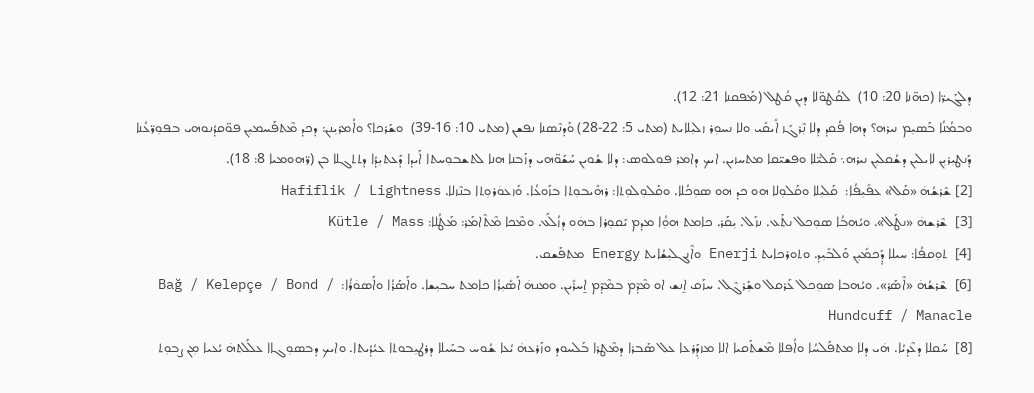ܕܠܓܰܝܪ̈ܐ (ܟܗ̈ܢܐ 20: 10)  ܠܩܳܛܘ̈ܠܐ ܕܝܢ ܩܳܛܠ (ܡܰܦܩܢܐ 21: 12).
ܘܒܡܳܢܳܐ ܒܰܣܝܼܡ ܢܝܪܗ؟ ܕܗܐ ܦܳܩܕ ܕܠܐ ܢܼܶܪܓܰܙ ܐܺܝܩܺܝ ܘܠܐ ܢܚܘܼܪ ܙܠܝܼܠܐܝܬ (ܡܬܝ 5: 22-28) ܘܰܕܢܶܣܢܐ ܢܦܫܢ (ܡܬܝ 10: 16-39)  ܘܫܰܪܟܐ؟ ܘܐܳܡܪܝܼܢܢ: ܕܟܕ ܡܶܬܦܰܚܡܝܼܢ ܦܘ̈ܩܕܳܢܘܗܝ ܒܦܘܼܪ̈ܥܳܢܐ ܕܰܢܛܝܼܪܝܼܢ ܠܐܝܠܝܢ ܕܫܳܩܠܝܼܢ ܢܝܪܗ܆ ܩܰܠܝ̈ܠܐ ܘܦܫܝ̈ܩܐ ܡܬܚܙܝܢ. ܐܝܟ ܕܐܡܪ ܦܘܠܘܣ: ܕܠܐ ܫܳܘܝܢ ܚܰܫܰܘ̈ܗܝ ܕܙܰܒܢܐ ܗܢܐ ܠܬܫܒܘܼܚܬܐ ܐܰܝܕܐ ܕܰܥܬܝܼܕܳܐ ܕܬܬܓܠܐ ܒܢ (ܪ̈ܗܘܡܝܐ 8: 18).
[2] ܫܶܪܫܳܗܿ «ܩܰܠ» ܥܦܺܝܼܦܳܐ:  ܩܰܠܝܼܠܐ ܘܩܰܠܘܼܠܐ ܗܘ ܟܕ ܗܘ ܣܘܼܟܳܠܐ. ܘܩܰܠܘܼܠܘܼܬܐ: ܪܗܺܝܒܘܼܬܐ ܒܙܰܘܥܳܐ. ܘܰܙܥܘܿܪܘܼܬܐ ܒܢܶܙܠܐ. Hafiflik / Lightness
[3]  ܫܶܪܫܗܿ «ܢܛܰܠ». ܘܝܳܗܒܳܐ ܣܘܼܟܠ ܢܬܰܥ. ܢܙܰܠ. ܝܼܩܰܪ. ܟܐܡܬ ܗܘܼܳܐ ܡܕܡ ܝܰܩܘܼܪܐ ܒܗܿܘ ܕܙܳܠܰܥ. ܘܡܶܟܐ ܡܶܬܶܐܡܰܪ: ܡܰܛܳܠܐ: Kütle / Mass
[4]  ܬܘܼܩܦܳܐ: ܚܝܠܐ ܕ̣ܰܟܡܺܝܼܢ ܘܰܠܒܺܝܼܕ. ܘܬܘܪܟܐܝܬ Enerji ܘܐܶܢܓܠܝܼܫܳܐܝܬ Energy ܡܬܦܰܫܩ.
[6]  ܫܶܪܫܳܗܿ «ܐܶܣܰܪ». ܘܝܳܗܒܐ ܣܘܼܟܠ ܥܰܪܩܠ ܘܫܼܰܪܓܶܠ. ܚܙܰܩ ܐ̱ܢܫ ܐܘ ܡܶܕܶܡ ܒܡܶܕܶܡ ܐ̱ܚܪܺܝܢ. ܘܡܢܗܿ ܐܰܣܺܝܼܪܳܐ ܟܐܡܬ ܚܒܝܼܫܐ. ܘܐܰܣܰܪܳܐ ܘܐܰܣܘܿܪܳܐ:  Bağ / Kelepçe / Bond / Hundcuff / Manacle
[8]  ܚܰܩܠܐ ܕܥܶܕܝܳܐ. ܗܿܝ ܕܠܐ ܡܬܦܰܠܚܳܐ ܘܐܳܦܠܐ ܡܶܫܬܰܩܝܐ ܐܠܐ ܡܙܕܼܰܪܥܐ ܥܠ ܣܰܒܪܐ ܕܡܶܛܪܐ ܒܰܠܚܘܕ ܘܙܰܪܥܗܿ ܝܳܥܐ ܫܳܘܚ ܒܚܰܝܠܐ ܕܪܛܝܼܒܘܬܐ ܥܝܳܕܳܝܬܐ. ܘܐܝܟ ܕܒܣܘܼܓܐܐ ܥܠܰܠܬܗܿ ܝܳܥܝܐ ܡܼܢ ܨܒܘܼܬ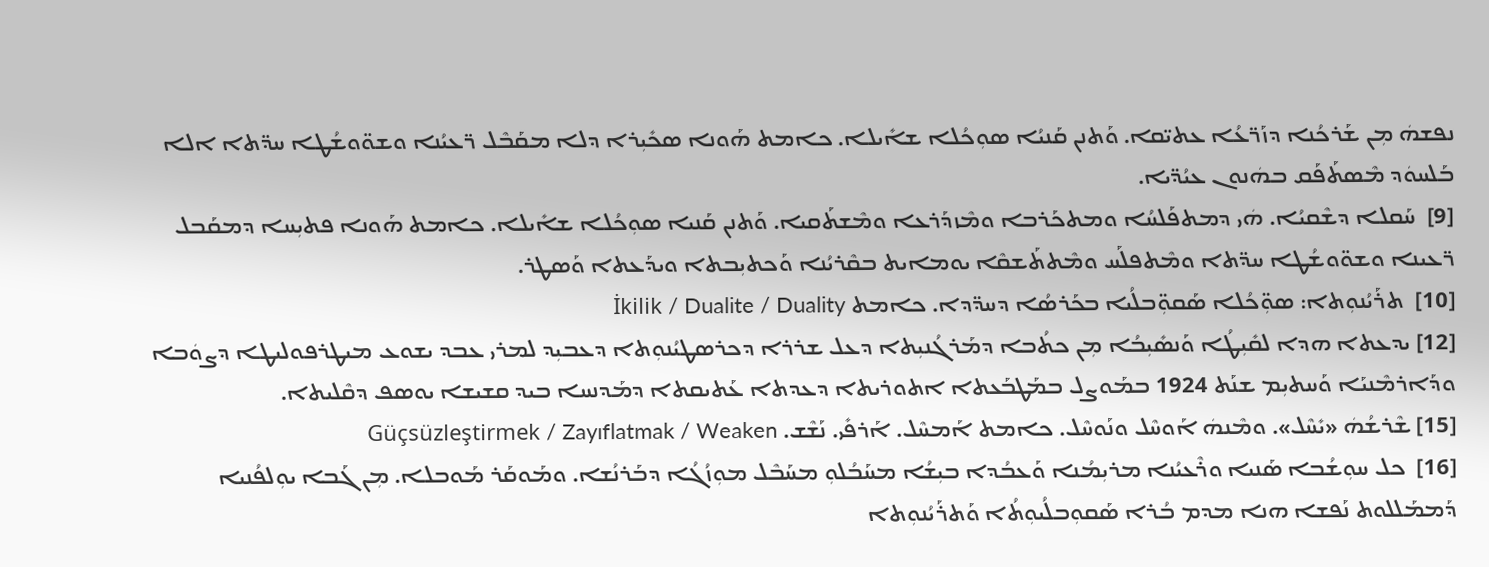ܢܦܫܗܿ ܡܼܢ ܫܰܪܟܳܢܐ ܕܙܰܪ̈ܥܳܐ ܥܬܝ̈ܩܐ. ܘܰܬܢܢ ܩܰܢܝܳܐ ܣܘܼܟܳܠܐ ܫܐܺܝܠܐ. ܟܐܡܬ ܗܰܘܢܐ ܣܟܺܝܼܪܐ ܕܠܐ ܡܩܰܒܶܠ ܪ̈ܥܝܳܢܐ ܘܫܘ̈ܘܫܳܛܐ ܚܕ̈ܬܐ ܐܠܐ ܒܰܠܚܘܿܕ ܡܶܣܬܰܦܰܩ ܒܗܿܢܘܢ ܥܝܳܕ̈ܝܐ.
[9]  ܚܰܩܠܐ ܕܫܶܩܝܳܐ. ܗܿܝ ܕܡܬܦܰܠܚܳܐ ܘܡܬܟܰܪܒܐ ܘܡܶܙܕܰܪܥܐ ܘܡܶܫܬܰܩܝܐ. ܘܰܬܢܢ ܩܰܢܝܐ ܣܘܼܟܳܠܐ ܫܐܺܝܠܐ. ܟܐܡܬ ܗܰܘܢܐ ܦܬܝܼܚܐ ܕܡܩܰܒܠ ܪ̈ܥܝܢܐ ܘܫܘ̈ܘܫܳܛܐ ܚܕ̈ܬܐ ܘܡܶܬܦܠܰܚ ܘܡܶܬܬܰܫܩܶܐ ܝܘܡܐܝܬ ܒܩܶܪܝܳܢܐ ܘܰܟܬܝܼܒܬܐ ܘܝܕܰܥܬܐ ܘܰܣܛܪ.
[10]  ܬܪܰܝܳܢܘܼܬܐ: ܣܘܼ̈ܟܳܠܐ ܣܰܩܘܼ̈ܒܠܳܝܐ ܒܟܰܪܣܳܐ ܕܚܕ̈ܕܐ. ܟܐܡܬ İkilik / Dualite / Duality
[12] ܝܕܥܬܐ ܗܕܐ ܠܩܺܝܼܛܳܐ ܘܰܢܣܺܝܼܒܳܐ ܡܼܢ ܟܬܳܒܐ ܕܡܰܪܓܳܢܝܼܬܐ ܕܥܠ ܫܪܪܐ ܕܟܪܣܛܝܳܢܘܼܬܐ ܕܥܒܝܼܕ ܠܡܪܝ ܥܒܕ ܝܫܘܥ ܡܝܛܪܦܘܠܝܛܐ ܕܨܘܿܒܐ ܘܕܰܐܪܡܶܢܝܰܐ ܘܰܚܬܝܼܡ ܫܢܰܬ 1924 ܒܡܰܘܨܠ ܒܡܰܛܒܰܥܬܐ ܐܬܘܪܝܬܐ ܕܥܕܬܐ ܥܰܬܝܩܬܐ ܕܡܰܕܢܚܐ ܒܝܕ ܩܫܝܫܐ ܝܘܣܦ ܕܩܶܠܝܬܐ.
[15] ܫܶܪܫܳܗܿ «ܝܺܚܶܠ». ܘܡܶܢܗܿ ܐܰܘܚܶܠ ܘܢܰܘܚܶܠ. ܟܐܡܬ ܐܰܡܚܶܠ. ܐܰܪܦܺܝ. ܢܰܫܶܫ. Güçsüzleştirmek / Zayıflatmak / Weaken
[16]  ܟܠ ܚܘܼܫܳܒܐ ܣܰܢܝܐ ܘܪܶܥܝܳܢܐ ܡܪܝܼܡܳܢܐ ܘܰܥܒܳܕܐ ܒܝܼܫܳܐ ܡܚܰܒܳܠܘܼ ܡܚܰܒܶܠ ܡܘܼܙܳܓܳܐ ܕܒܰܪܢܳܫܐ. ܘܡܰܘܩܰܪ ܡܰܘܒܠܐ. ܡܼܢ ܓܰܒܐ ܝܘܼܠܦܳܢܝܐ ܕܰܡܡܰܠܠܘܬ ܢܰܦܫܐ ܗܢܐ ܡܕܡ ܒܳܪܐ ܣܰܩܘܼܒܠܳܝܘܼܬܳܐ ܘܰܬܪܰܝܳܢܘܼܬܐ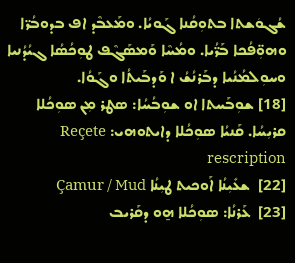ܫܳܓܘܿܫܬܐ ܒܬܘܼܩܳܢܐ ܓܰܘܝܳܐ. ܘܡܰܥܒܶܕ ܐܦ ܒܕܘܒܳܪ̈ܐ ܘܗܘܼ̈ܦܳܟܐ ܒܰܪ̈ܳܝܐ. ܘܡܳܚܶܐ ܘܰܡܣܰܓܶܦ ܛܘܼܟܳܣܳܐ ܓܝܳܕܳܢܝܐ ܘܚܘܼܠܡܳܢܳܝܐ ܕܒܰܪܢܳܫܳ ܐ ܘܰܕܒܰܝܬܳܐ ܘܓܰܘܳܐ.
[18] ܫܘܼܒܰܚܬܐ ܐܘ ܫܘܼܒܳܚܳܐ: ܣܛܪ ܡܼܢ ܣܘܼܟܳܠܐ ܩܪܝܼܚܳܐ. ܩܰܢܝܳܐ ܣܘܼܟܳܠܐ ܕܐܝܬܘܗܝ: Reçete rescription
[22]  ܫܥܺܝܼܢܳܐ ܐܰܘܟܝܬ ܛܝܼܢܳܐ Çamur / Mud
[23]  ܥܰܪܢܳܐ: ܣܘܼܟܳܠܐ ܗ̱ܘ ܕܩܰܪܝܒ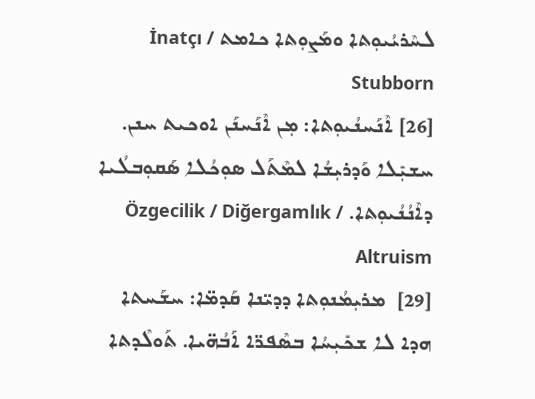ܠܚܶܪܝܳܝܘܼܬܐ ܘܡܰܨܘܼܬܐ ܟܐܡܬ İnatçı / Stubborn
[26] ܐܶܢܰܚܢܳܝܘܼܬܐ: ܡܼܢ ܐܶܢܰܚܢܰܢ ܐܘܟܝܬ ܚܢܢ. ܚܫܝܼܺܠܐ ܘܰܕܪܝܼܫܳܐ ܠܡܶܬܰܠ ܣܘܼܟܳܠܐ ܣܰܩܘܼܒܠܳܝܐ ܕܐܶܢܳܢܳܝܘܼܬܐ. Özgecilik / Diğergamlık / Altruism
[29]  ܡܪܝܼܡܳܢܘܼܬܐ ܕܕܝ̈ܢܐ ܩܰܕܡ̈ܐ: ܚܫܰܚܬܐ ܗܕܐ ܠܐ ܫܟܺܝܼܚܳܐ ܒܣܶܦܪ̈ܐ ܐܰܒܳܗ̈ܝܐ. ܬܰܘܠܶܕܬܐ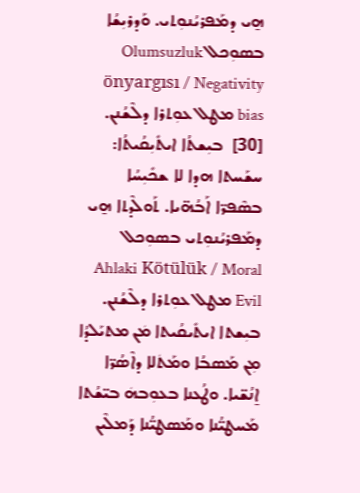ܗ̱ܝ ܕܡܰܦܪܝܳܢܘܼܬܝ. ܘܰܕܪܝܼܫܳܐ ܒܣܘܼܟܠ Olumsuzluk önyargısı / Negativity bias ܡܛܠ ܥܘܼܬܪܐ ܕܠܶܫܳܢܢ.
[30]  ܒܝܼܫܬܳܐ ܐܝܬܺܝܼܩܳܝܬܳܐ: ܚܫܰܚܬܐ ܗܕܐ ܠܐ ܫܟܺܝܼܚܳܐ ܒܣܶܦܪ̈ܐ ܐܰܒܳܗ̈ܝܐ. ܬܰܘܠܶܕܬܐ ܗ̱ܝ ܕܡܰܦܪܝܳܢܘܼܬܝ ܒܣܘܼܟܠ Ahlaki Kötülük / Moral Evil ܡܛܠ ܥܘܼܬܪܐ ܕܠܶܫܳܢܢ. ܒܝܼܫܬܐ ܐܝܬܺܝܩܳܝܬܐ ܡܿܢ ܡܬܝܰܠܕܳܐ ܡܼܢ ܡܰܣܒܳܐ ܘܡܰܬܿܠܐ ܕܐܶܣܳܪ̈ܐ ܐ̱ܢܳܫ̈ܝܐ. ܘܛܳܥܢܐ ܒܥܘܼܒܗܿ ܒܝ̈ܫܳܬܐ ܡܰܚܛܝ̈ܳܢܐ ܘܡܰܣܛܝ̈ܳܢܐ ܕܰܡܠܶܝܢ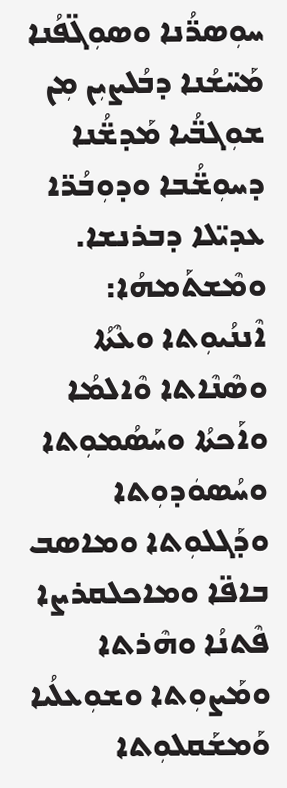ܚܘܼܣܪ̈ܳܢܐ ܘܣܘܼܓ̈ܦܳܢܐ ܡܰܚ̈ܫܳܢܐ ܕܒܳܠܨܝܼܢ ܡܼܢ ܫܘܼܓܒ̈ܳܝܐ ܡܰܕܫ̈ܳܢܐ ܕܚܘܼܫ̈ܳܒܐ ܘܕܘܼܒܳܪ̈ܐ ܥܕܝ̈ܠܐ ܕܒܪܢܫܐ. ܘܡܶܫܬܰܡܗܳܐ: ܐܶܢܢܳܝܘܼܬܐ ܘܥܶܬܳܐ ܘܣܶܢܶܐܬܐ ܘܶܐܠܡܳܐ ܘܐܰܟܬܳܐ ܘܚܰܣܳܡܘܼܬܐ ܘܚܳܣܘܿܕܘܼܬܐ ܘܕܰܓܠܘܼܬܐ ܘܡܐܣܒ ܒܐܦ̈ܐ ܘܡܐܟܠܩܪܨܐ ܦܶܬܢܳܐ ܘܗܶܪܬܐ ܘܡܰܨܘܼܬܐ ܘܫܘܼܥܠܳܝܐ ܘܰܡܫܰܩܠܘܼܬܐ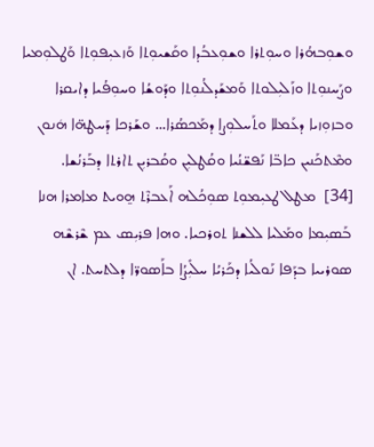ܘܫܘܼܒܗܳܪܐ ܘܚܘܼܬܪܐ ܘܫܘܼܥܒܳܕܐ ܘܩܰܫܝܘܼܬܐ ܘܰܙܥܝܼܦܘܼܬܐ ܘܰܛܠܘܼܡܝܐ ܘܨܰܚܢܘܼܬܐ ܘܙܰܠܝܼܠܘܬܐ ܘܰܡܫܰܕܠܳܢܘܼܬܐ ܘܕܰܘܫܳܐ ܘܚܘܼܦܳܝܐ ܕܐܝܩܪܐ ܘܒܙܘܼܙܝܐ ܕܥܰܡܠܐ ܘܬܰܚܠܘܼܨܐ ܕܡܰܟܣܳܪܐ… ܘܫܰܪܟܐ ܕܰܚܛܗ̈ܐ ܗܿܢܘܢ ܘܡܶܬܟܰܢܝܢ ܟܐܒ̈ܐ ܢܰܦܫ̈ܢܳܝܐ ܘܩܳܛܠܝܼܢ ܘܩܳܒܪܝܼܢ ܬܐܪܬܐ ܕܒܰܪܢܳܫܐ.
[34]  ܡܛܠ ܛܥܝܼܡܘܼܬ ܣܘܼܟܳܠܗ ܐܰܥܒܪܶܬ ܗ̱ܘܝܬ ܡܐܡܪܐ ܗܢܐ ܒܰܣܝܼܡܐ ܘܡܰܠܝܐ ܠܠܫܢܐ ܬܘܪܟܝܐ. ܘܗܐ ܦܪܝܼܣ ܥܡ ܫܶܪܫܶܗ ܣܘܪܝܝܐ ܒܕܰܦܐ ܢܰܘܠܳܝܐ ܕܟܰܪܝܳܐ ܚܠܺܝܼܨܳܐ ܒܐܰܣܘܪ̈ܐ ܕܠܬܚܬ. ܐܢ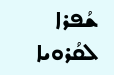ܫܳܦܪܐ ܠܩܳܪܘܝܐ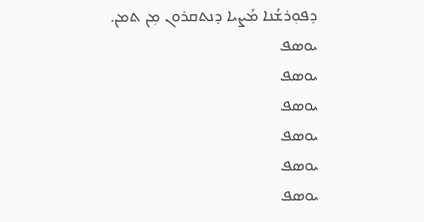ܕܦܘܼܪܫܳܢܐ ܡܰܨܝܐ ܕܢܬܩܪܘܢ ܡܼܢ ܬܡܢ.
ܝܘܣܦ
ܝܘܣܦ
ܝܘܣܦ
ܝܘܣܦ
ܝܘܣܦ
ܝܘܣܦ